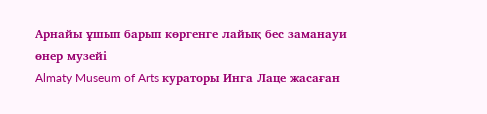Арнайы ұшып барып көргенге лайық бес заманауи өнер музейі
Almaty Museum of Arts кураторы Инга Лаце жасаған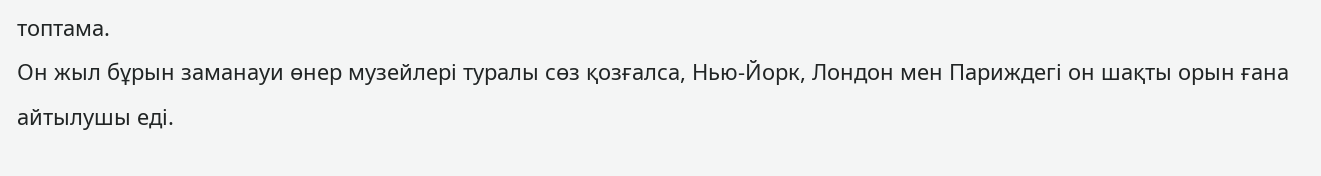топтама.
Он жыл бұрын заманауи өнер музейлері туралы сөз қозғалса, Нью-Йорк, Лондон мен Париждегі он шақты орын ғана айтылушы еді.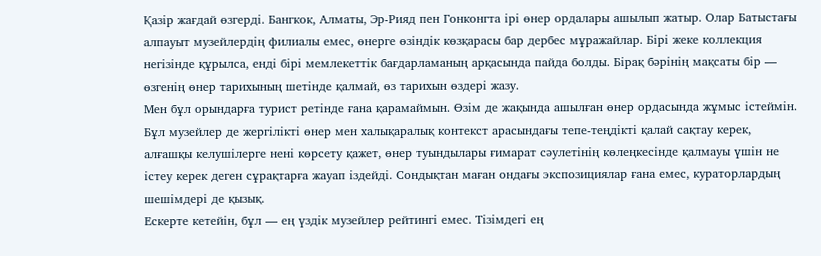Қазір жағдай өзгерді. Бангкок, Алматы, Эр-Рияд пен Гонконгта ірі өнер ордалары ашылып жатыр. Олар Батыстағы алпауыт музейлердің филиалы емес, өнерге өзіндік көзқарасы бар дербес мұражайлар. Бірі жеке коллекция негізінде құрылса, енді бірі мемлекеттік бағдарламаның арқасында пайда болды. Бірақ бәрінің мақсаты бір — өзгенің өнер тарихының шетінде қалмай, өз тарихын өздері жазу.
Мен бұл орындарға турист ретінде ғана қарамаймын. Өзім де жақында ашылған өнер ордасында жұмыс істеймін. Бұл музейлер де жергілікті өнер мен халықаралық контекст арасындағы тепе-теңдікті қалай сақтау керек, алғашқы келушілерге нені көрсету қажет, өнер туындылары ғимарат сәулетінің көлеңкесінде қалмауы үшін не істеу керек деген сұрақтарға жауап іздейді. Сондықтан маған ондағы экспозициялар ғана емес, кураторлардың шешімдері де қызық.
Ескерте кетейін, бұл — ең үздік музейлер рейтингі емес. Тізімдегі ең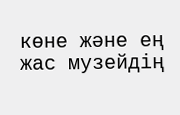көне және ең жас музейдің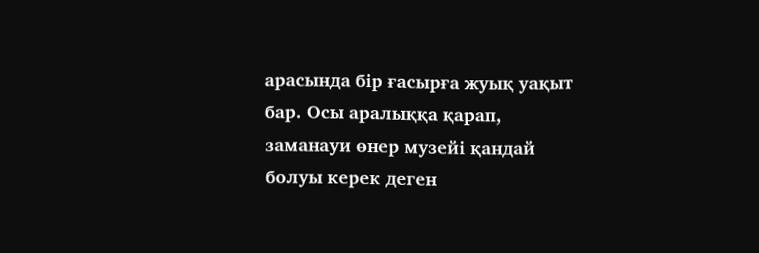арасында бір ғасырға жуық уақыт бар. Осы аралыққа қарап, заманауи өнер музейі қандай болуы керек деген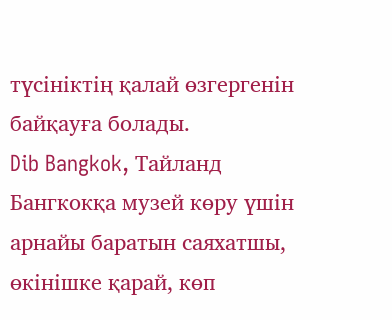түсініктің қалай өзгергенін байқауға болады.
Dib Bangkok, Тайланд
Бангкокқа музей көру үшін арнайы баратын саяхатшы, өкінішке қарай, көп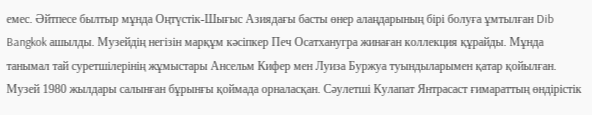емес. Әйтпесе былтыр мұнда Оңтүстік-Шығыс Азиядағы басты өнер алаңдарының бірі болуға ұмтылған Dib Bangkok ашылды. Музейдің негізін марқұм кәсіпкер Печ Осатханугра жинаған коллекция құрайды. Мұнда танымал тай суретшілерінің жұмыстары Ансельм Кифер мен Луиза Буржуа туындыларымен қатар қойылған.
Музей 1980 жылдары салынған бұрынғы қоймада орналасқан. Сәулетші Кулапат Янтрасаст ғимараттың өндірістік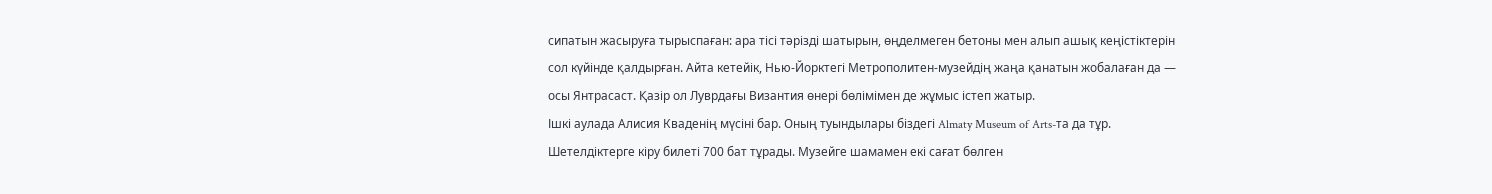сипатын жасыруға тырыспаған: ара тісі тәрізді шатырын, өңделмеген бетоны мен алып ашық кеңістіктерін сол күйінде қалдырған. Айта кетейік, Нью-Йорктегі Метрополитен-музейдің жаңа қанатын жобалаған да — осы Янтрасаст. Қазір ол Луврдағы Византия өнері бөлімімен де жұмыс істеп жатыр.
Ішкі аулада Алисия Кваденің мүсіні бар. Оның туындылары біздегі Almaty Museum of Arts-та да тұр. Шетелдіктерге кіру билеті 700 бат тұрады. Музейге шамамен екі сағат бөлген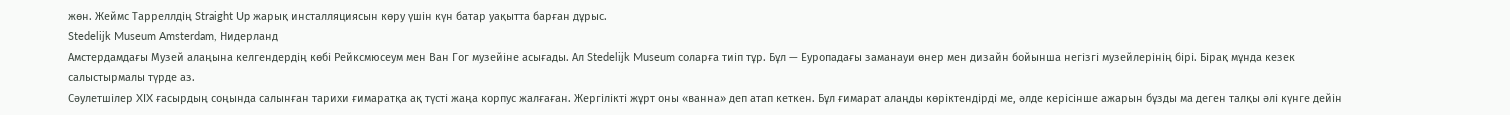жөн. Жеймс Тарреллдің Straight Up жарық инсталляциясын көру үшін күн батар уақытта барған дұрыс.
Stedelijk Museum Amsterdam, Нидерланд
Амстердамдағы Музей алаңына келгендердің көбі Рейксмюсеум мен Ван Гог музейіне асығады. Ал Stedelijk Museum соларға тиіп тұр. Бұл — Еуропадағы заманауи өнер мен дизайн бойынша негізгі музейлерінің бірі. Бірақ мұнда кезек салыстырмалы түрде аз.
Сәулетшілер XIX ғасырдың соңында салынған тарихи ғимаратқа ақ түсті жаңа корпус жалғаған. Жергілікті жұрт оны «ванна» деп атап кеткен. Бұл ғимарат алаңды көріктендірді ме, әлде керісінше ажарын бұзды ма деген талқы әлі күнге дейін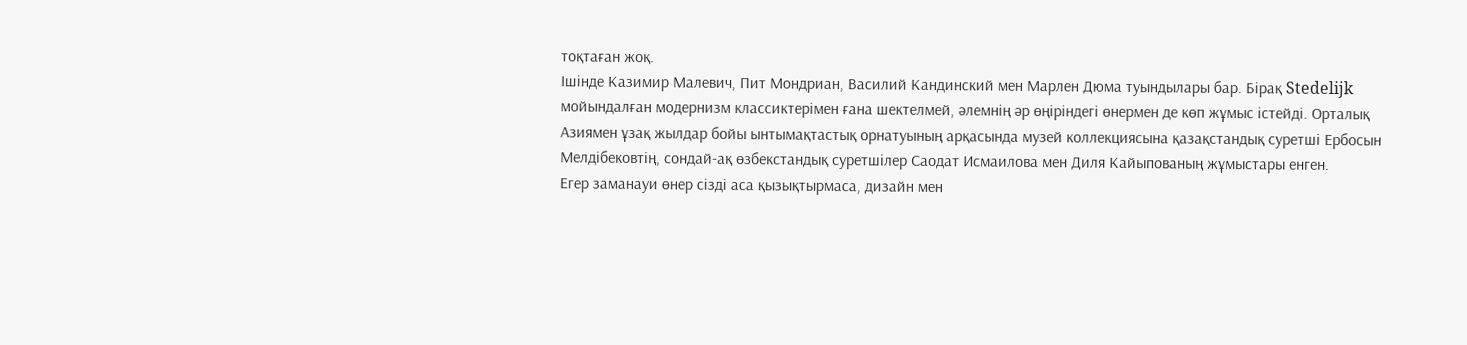тоқтаған жоқ.
Ішінде Казимир Малевич, Пит Мондриан, Василий Кандинский мен Марлен Дюма туындылары бар. Бірақ Stedelijk мойындалған модернизм классиктерімен ғана шектелмей, әлемнің әр өңіріндегі өнермен де көп жұмыс істейді. Орталық Азиямен ұзақ жылдар бойы ынтымақтастық орнатуының арқасында музей коллекциясына қазақстандық суретші Ербосын Мелдібековтің, сондай-ақ өзбекстандық суретшілер Саодат Исмаилова мен Диля Кайыпованың жұмыстары енген.
Егер заманауи өнер сізді аса қызықтырмаса, дизайн мен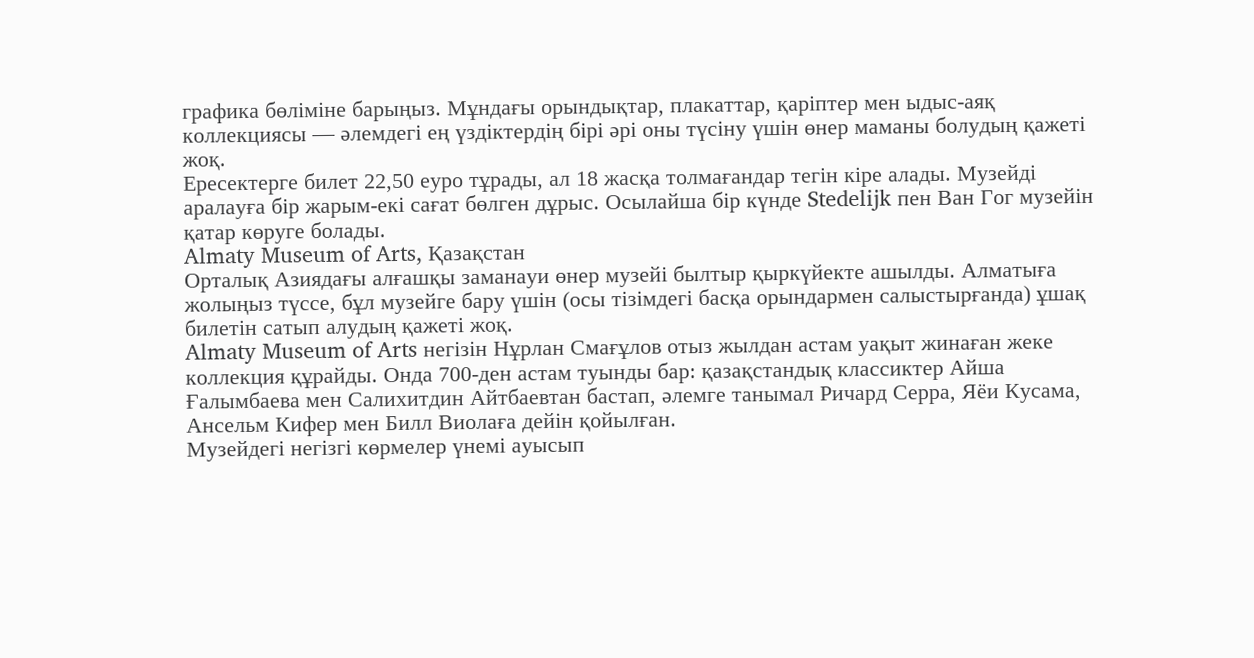графика бөліміне барыңыз. Мұндағы орындықтар, плакаттар, қаріптер мен ыдыс-аяқ коллекциясы — әлемдегі ең үздіктердің бірі әрі оны түсіну үшін өнер маманы болудың қажеті жоқ.
Ересектерге билет 22,50 еуро тұрады, ал 18 жасқа толмағандар тегін кіре алады. Музейді аралауға бір жарым-екі сағат бөлген дұрыс. Осылайша бір күнде Stedelijk пен Ван Гог музейін қатар көруге болады.
Almaty Museum of Arts, Қазақстан
Орталық Азиядағы алғашқы заманауи өнер музейі былтыр қыркүйекте ашылды. Алматыға жолыңыз түссе, бұл музейге бару үшін (осы тізімдегі басқа орындармен салыстырғанда) ұшақ билетін сатып алудың қажеті жоқ.
Almaty Museum of Arts негізін Нұрлан Смағұлов отыз жылдан астам уақыт жинаған жеке коллекция құрайды. Онда 700-ден астам туынды бар: қазақстандық классиктер Айша Ғалымбаева мен Салихитдин Айтбаевтан бастап, әлемге танымал Ричард Серра, Яёи Кусама, Ансельм Кифер мен Билл Виолаға дейін қойылған.
Музейдегі негізгі көрмелер үнемі ауысып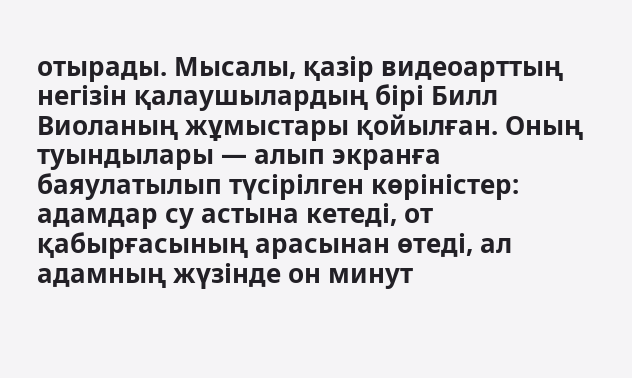отырады. Мысалы, қазір видеоарттың негізін қалаушылардың бірі Билл Виоланың жұмыстары қойылған. Оның туындылары — алып экранға баяулатылып түсірілген көріністер: адамдар су астына кетеді, от қабырғасының арасынан өтеді, ал адамның жүзінде он минут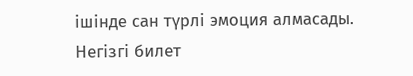ішінде сан түрлі эмоция алмасады.
Негізгі билет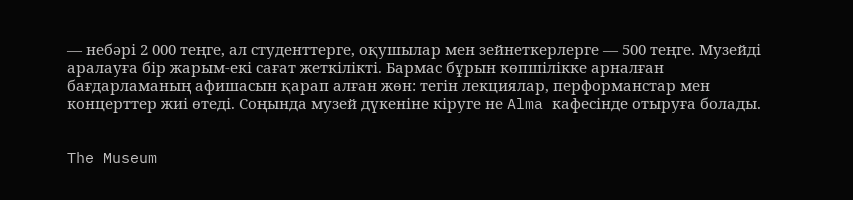— небәрі 2 000 теңге, ал студенттерге, оқушылар мен зейнеткерлерге — 500 теңге. Музейді аралауға бір жарым-екі сағат жеткілікті. Бармас бұрын көпшілікке арналған бағдарламаның афишасын қарап алған жөн: тегін лекциялар, перформанстар мен концерттер жиі өтеді. Соңында музей дүкеніне кіруге не Alma кафесінде отыруға болады.


The Museum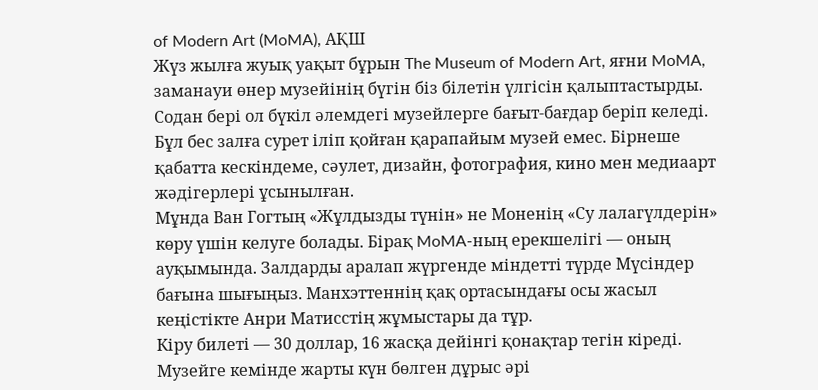of Modern Art (MoMA), АҚШ
Жүз жылға жуық уақыт бұрын The Museum of Modern Art, яғни MoMA, заманауи өнер музейінің бүгін біз білетін үлгісін қалыптастырды. Содан бері ол бүкіл әлемдегі музейлерге бағыт-бағдар беріп келеді. Бұл бес залға сурет іліп қойған қарапайым музей емес. Бірнеше қабатта кескіндеме, сәулет, дизайн, фотография, кино мен медиаарт жәдігерлері ұсынылған.
Мұнда Ван Гогтың «Жұлдызды түнін» не Моненің «Су лалагүлдерін» көру үшін келуге болады. Бірақ MoMA-ның ерекшелігі — оның ауқымында. Залдарды аралап жүргенде міндетті түрде Мүсіндер бағына шығыңыз. Манхэттеннің қақ ортасындағы осы жасыл кеңістікте Анри Матисстің жұмыстары да тұр.
Кіру билеті — 30 доллар, 16 жасқа дейінгі қонақтар тегін кіреді. Музейге кемінде жарты күн бөлген дұрыс әрі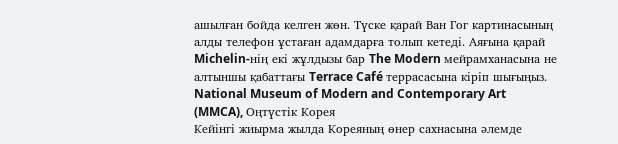ашылған бойда келген жөн. Түске қарай Ван Гог картинасының алды телефон ұстаған адамдарға толып кетеді. Аяғына қарай Michelin-нің екі жұлдызы бар The Modern мейрамханасына не алтыншы қабаттағы Terrace Café террасасына кіріп шығыңыз.
National Museum of Modern and Contemporary Art (MMCA), Оңтүстік Корея
Кейінгі жиырма жылда Кореяның өнер сахнасына әлемде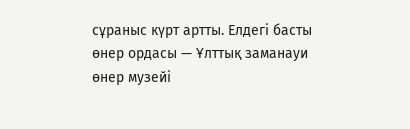сұраныс күрт артты. Елдегі басты өнер ордасы — Ұлттық заманауи өнер музейі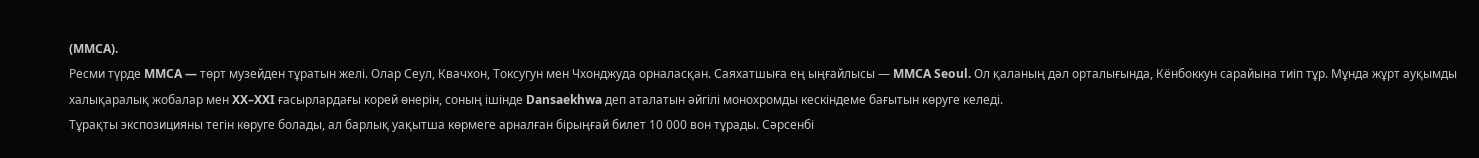(MMCA).
Ресми түрде MMCA — төрт музейден тұратын желі. Олар Сеул, Квачхон, Токсугун мен Чхонджуда орналасқан. Саяхатшыға ең ыңғайлысы — MMCA Seoul. Ол қаланың дәл орталығында, Кёнбоккун сарайына тиіп тұр. Мұнда жұрт ауқымды халықаралық жобалар мен XX–XXI ғасырлардағы корей өнерін, соның ішінде Dansaekhwa деп аталатын әйгілі монохромды кескіндеме бағытын көруге келеді.
Тұрақты экспозицияны тегін көруге болады, ал барлық уақытша көрмеге арналған бірыңғай билет 10 000 вон тұрады. Сәрсенбі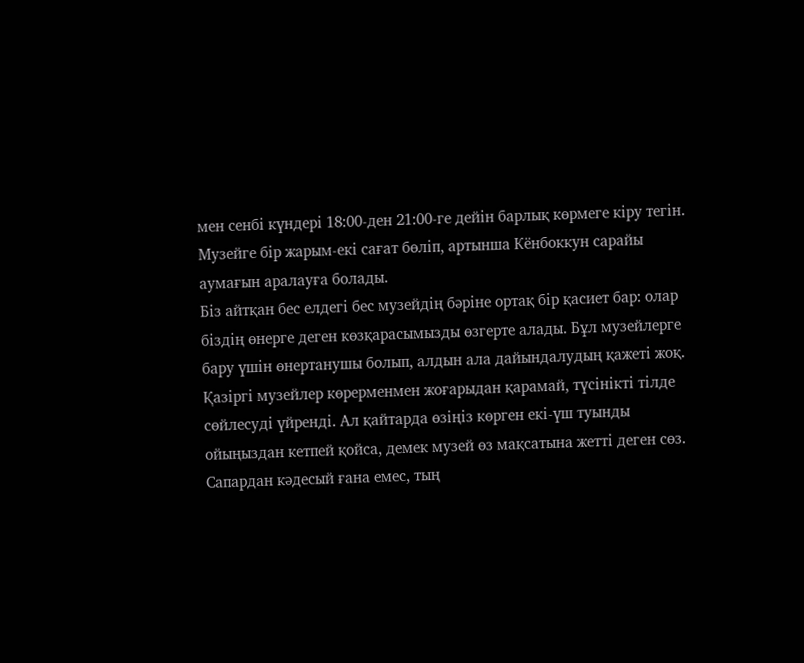мен сенбі күндері 18:00-ден 21:00-ге дейін барлық көрмеге кіру тегін. Музейге бір жарым-екі сағат бөліп, артынша Кёнбоккун сарайы аумағын аралауға болады.
Біз айтқан бес елдегі бес музейдің бәріне ортақ бір қасиет бар: олар біздің өнерге деген көзқарасымызды өзгерте алады. Бұл музейлерге бару үшін өнертанушы болып, алдын ала дайындалудың қажеті жоқ. Қазіргі музейлер көрерменмен жоғарыдан қарамай, түсінікті тілде сөйлесуді үйренді. Ал қайтарда өзіңіз көрген екі-үш туынды ойыңыздан кетпей қойса, демек музей өз мақсатына жетті деген сөз. Сапардан кәдесый ғана емес, тың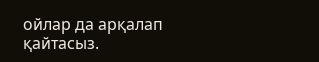ойлар да арқалап қайтасыз.